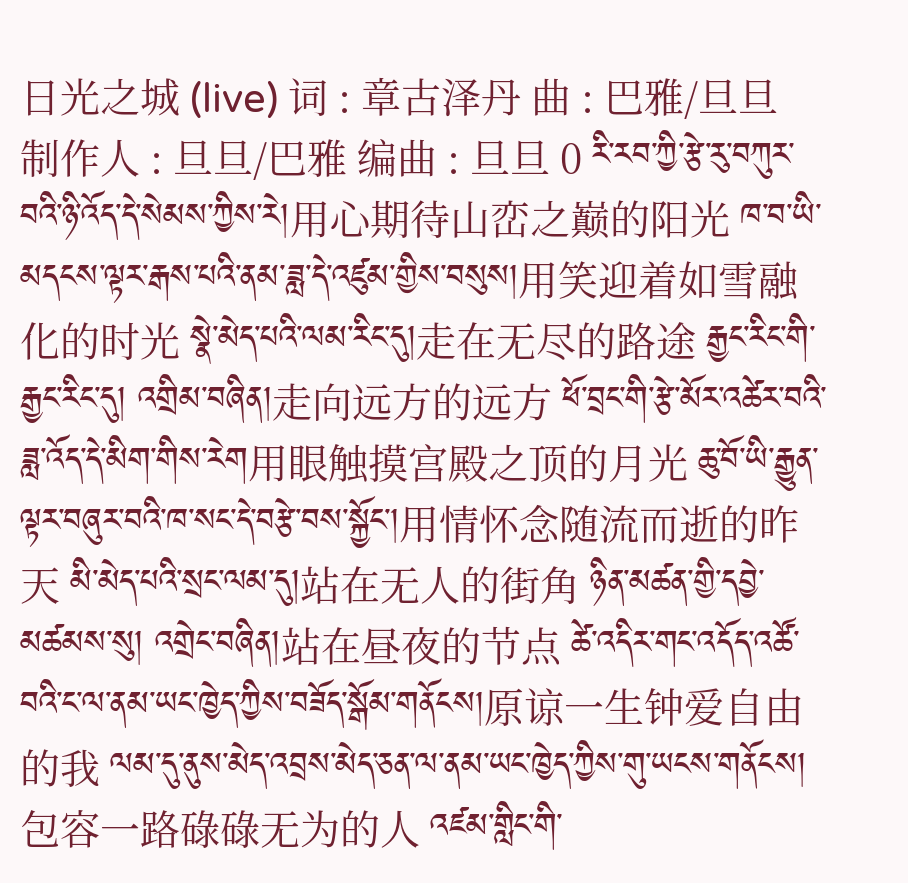日光之城 (live) 词 : 章古泽丹 曲 : 巴雅/旦旦 制作人 : 旦旦/巴雅 编曲 : 旦旦 0 རི་རབ་ཀྱི་རྩེ་རུ་བཀུར་བའི་ཉི་འོད་དེ་སེམས་ཀྱིས་རེ།用心期待山峦之巅的阳光 ཁ་བ་ཡི་མདངས་ལྟར་རྒས་པའི་ནམ་ཟླ་དེ་འཛུམ་གྱིས་བསུས།用笑迎着如雪融化的时光 སྣེ་མེད་པའི་ལམ་རིང་དུ།走在无尽的路途 རྒྱང་རིང་གི་རྒྱང་རིང་དུ། འགྲིམ་བཞིན།走向远方的远方 ཕོ་བྲང་གི་རྩེ་མོར་འཚེར་བའི་ཟླ་འོད་དེ་མིག་གིས་རེག用眼触摸宫殿之顶的月光 ཆུ་བོ་ཡི་རྒྱུན་ལྟར་བཞུར་བའི་ཁ་སང་དེ་བརྩེ་བས་སྐྱོང་།用情怀念随流而逝的昨天 མི་མེད་པའི་སྲང་ལམ་དུ།站在无人的街角 ཉིན་མཚན་གྱི་དབྱེ་མཚམས་སུ། འགྲེང་བཞིན།站在昼夜的节点 ཚེ་འདིར་གང་འདོད་འཚོ་བའི་ང་ལ་ནམ་ཡང་ཁྱེད་ཀྱིས་བཟོད་སྒོམ་གནོངས།原谅一生钟爱自由的我 ལམ་དུ་ནུས་མེད་འབྲས་མེད་ཅན་ལ་ནམ་ཡང་ཁྱེད་ཀྱིས་གུ་ཡངས་གནོངས།包容一路碌碌无为的人 འཛམ་གླིང་གི་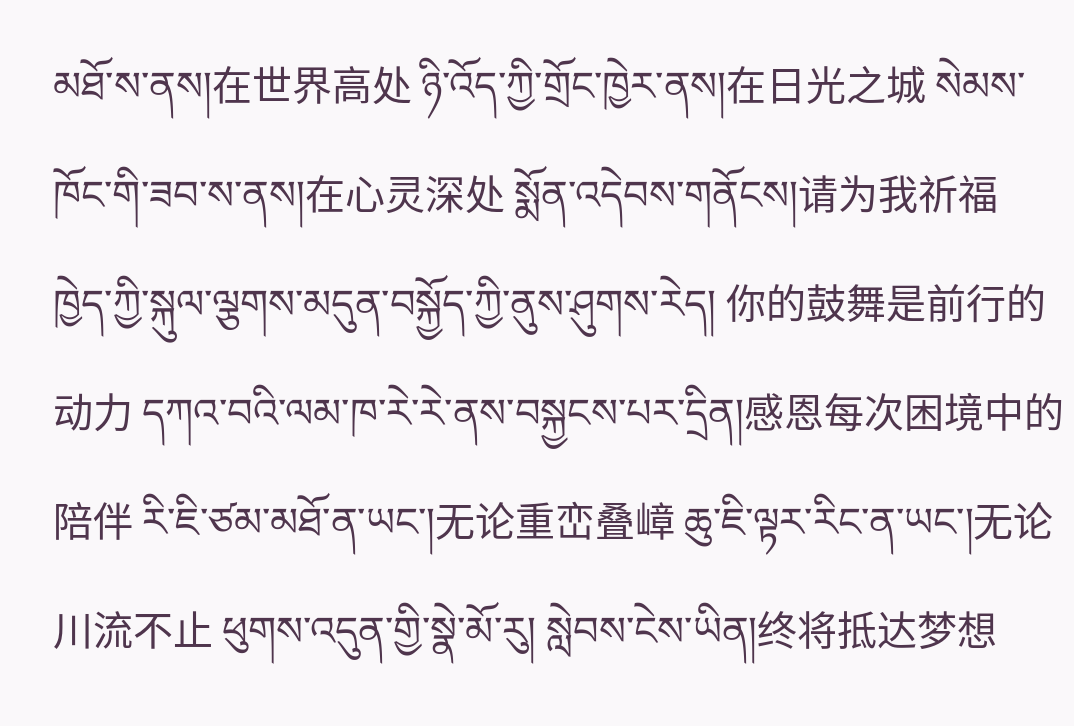མཐོ་ས་ནས།在世界高处 ཉི་འོད་ཀྱི་གྲོང་ཁྱེར་ནས།在日光之城 སེམས་ཁོང་གི་ཟབ་ས་ནས།在心灵深处 སྨོན་འདེབས་གནོངས།请为我祈福 ཁྱེད་ཀྱི་སྐུལ་ལྕགས་མདུན་བསྐྱོད་ཀྱི་ནུས་ཤུགས་རེད། 你的鼓舞是前行的动力 དཀའ་བའི་ལམ་ཁ་རེ་རེ་ནས་བསྐྱངས་པར་དྲིན།感恩每次困境中的陪伴 རི་ཇི་ཙམ་མཐོ་ན་ཡང་།无论重峦叠嶂 ཆུ་ཇི་ལྟར་རིང་ན་ཡང་།无论川流不止 ཕུགས་འདུན་གྱི་སྣེ་མོ་རུ། སླེབས་ངེས་ཡིན།终将抵达梦想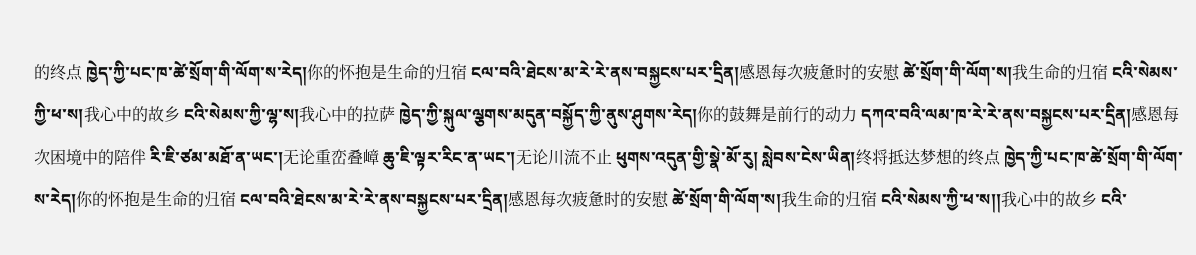的终点 ཁྱེད་ཀྱི་པང་ཁ་ཚེ་སྲོག་གི་ལོག་ས་རེད།你的怀抱是生命的归宿 ངལ་བའི་ཐེངས་མ་རེ་རེ་ནས་བསྐྱངས་པར་དྲིན།感恩每次疲惫时的安慰 ཚེ་སྲོག་གི་ལོག་ས།我生命的归宿 ངའི་སེམས་ཀྱི་ཕ་ས།我心中的故乡 ངའི་སེམས་ཀྱི་ལྷ་ས།我心中的拉萨 ཁྱེད་ཀྱི་སྐུལ་ལྕགས་མདུན་བསྐྱོད་ཀྱི་ནུས་ཤུགས་རེད།你的鼓舞是前行的动力 དཀའ་བའི་ལམ་ཁ་རེ་རེ་ནས་བསྐྱངས་པར་དྲིན།感恩每次困境中的陪伴 རི་ཇི་ཙམ་མཐོ་ན་ཡང་།无论重峦叠嶂 ཆུ་ཇི་ལྟར་རིང་ན་ཡང་།无论川流不止 ཕུགས་འདུན་གྱི་སྣེ་མོ་རུ། སླེབས་ངེས་ཡིན།终将抵达梦想的终点 ཁྱེད་ཀྱི་པང་ཁ་ཚེ་སྲོག་གི་ལོག་ས་རེད།你的怀抱是生命的归宿 ངལ་བའི་ཐེངས་མ་རེ་རེ་ནས་བསྐྱངས་པར་དྲིན།感恩每次疲惫时的安慰 ཚེ་སྲོག་གི་ལོག་ས།我生命的归宿 ངའི་སེམས་ཀྱི་ཕ་ས།།我心中的故乡 ངའི་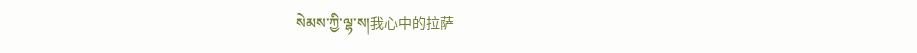སེམས་ཀྱི་ལྷ་ས།我心中的拉萨